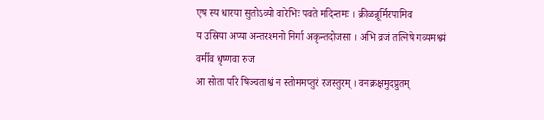एष स्य धारया सुतोऽव्यो वारेभिः पवते मदिन्तमः । क्रीळन्नूर्मिरपामिव
य उस्रिया अप्या अन्तरश्मनो निर्गा अकृन्तदोजसा । अभि व्रजं तत्निषे गव्यमश्व्यं वर्मीव धृष्णवा रुज
आ सोता परि षिञ्चताश्वं न स्तोममप्तुरं रजस्तुरम् । वनक्रक्षमुदप्रुतम्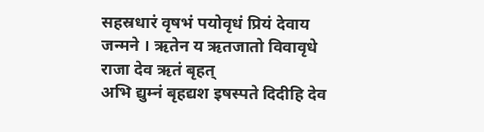सहस्रधारं वृषभं पयोवृधं प्रियं देवाय जन्मने । ऋतेन य ऋतजातो विवावृधे राजा देव ऋतं बृहत्
अभि द्युम्नं बृहद्यश इषस्पते दिदीहि देव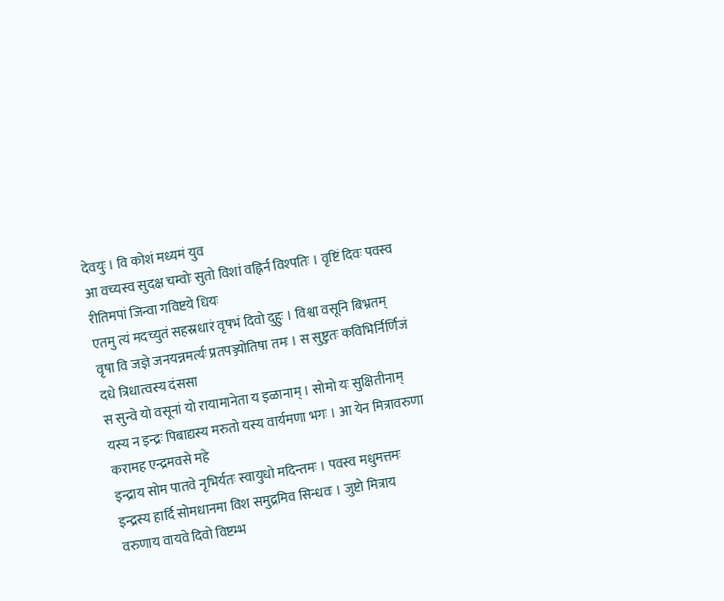देवयुः । वि कोशं मध्यमं युव
आ वच्यस्व सुदक्ष चम्वोः सुतो विशां वह्निर्न विश्पतिः । वृष्टिं दिवः पवस्व रीतिमपां जिन्वा गविष्टये धियः
एतमु त्यं मदच्युतं सहस्रधारं वृषभं दिवो दुहुः । विश्वा वसूनि बिभ्रतम्
वृषा वि जज्ञे जनयन्नमर्त्यः प्रतपञ्ज्योतिषा तमः । स सुष्टुतः कविभिर्निर्णिजं दधे त्रिधात्वस्य दंससा
स सुन्वे यो वसूनां यो रायामानेता य इळानाम् । सोमो यः सुक्षितीनाम्
यस्य न इन्द्रः पिबाद्यस्य मरुतो यस्य वार्यमणा भगः । आ येन मित्रावरुणा करामह एन्द्रमवसे महे
इन्द्राय सोम पातवे नृभिर्यतः स्वायुधो मदिन्तमः । पवस्व मधुमत्तमः
इन्द्रस्य हार्दि सोमधानमा विश समुद्रमिव सिन्धवः । जुष्टो मित्राय वरुणाय वायवे दिवो विष्टम्भ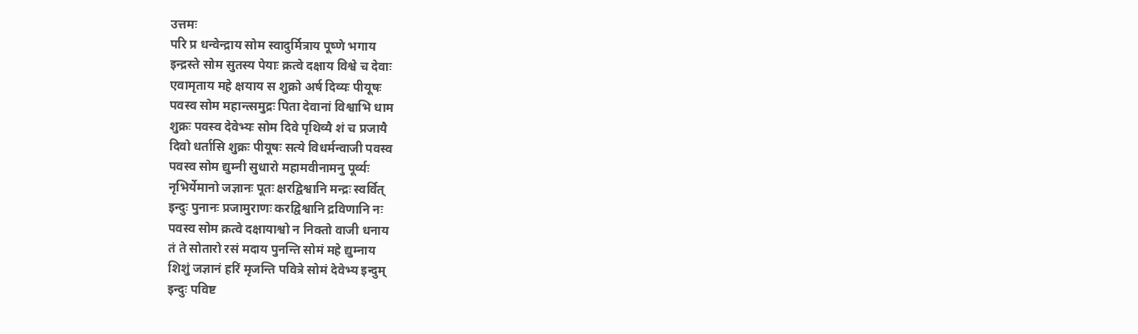उत्तमः
परि प्र धन्वेन्द्राय सोम स्वादुर्मित्राय पूष्णे भगाय
इन्द्रस्ते सोम सुतस्य पेयाः क्रत्वे दक्षाय विश्वे च देवाः
एवामृताय महे क्षयाय स शुक्रो अर्ष दिव्यः पीयूषः
पवस्व सोम महान्त्समुद्रः पिता देवानां विश्वाभि धाम
शुक्रः पवस्व देवेभ्यः सोम दिवे पृथिव्यै शं च प्रजायै
दिवो धर्तासि शुक्रः पीयूषः सत्ये विधर्मन्वाजी पवस्व
पवस्व सोम द्युम्नी सुधारो महामवीनामनु पूर्व्यः
नृभिर्येमानो जज्ञानः पूतः क्षरद्विश्वानि मन्द्रः स्वर्वित्
इन्दुः पुनानः प्रजामुराणः करद्विश्वानि द्रविणानि नः
पवस्व सोम क्रत्वे दक्षायाश्वो न निक्तो वाजी धनाय
तं ते सोतारो रसं मदाय पुनन्ति सोमं महे द्युम्नाय
शिशुं जज्ञानं हरिं मृजन्ति पवित्रे सोमं देवेभ्य इन्दुम्
इन्दुः पविष्ट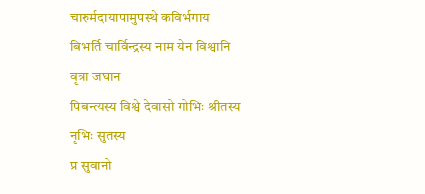चारुर्मदायापामुपस्थे कविर्भगाय
बिभर्ति चार्विन्द्रस्य नाम येन विश्वानि वृत्रा जघान
पिबन्त्यस्य विश्वे देवासो गोभिः श्रीतस्य नृभिः सुतस्य
प्र सुवानो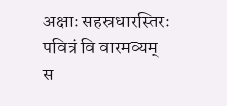अक्षाः सहस्रधारस्तिरः पवित्रं वि वारमव्यम्
स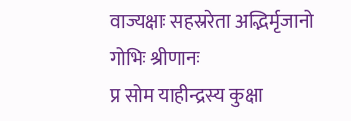वाज्यक्षाः सहस्ररेता अद्भिर्मृजानो गोभिः श्रीणानः
प्र सोम याहीन्द्रस्य कुक्षा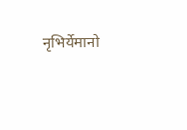नृभिर्येमानो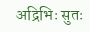अद्रिभिः सुतः